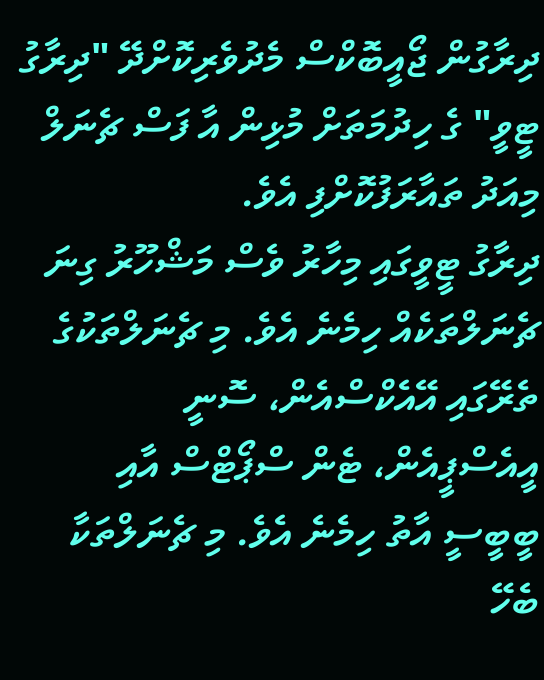ދިރާގުން ޖޯއީބޮކްސް މެދުވެރިކޮށްދޭ "ދިރާގު ޓީވީ" ގެ ހިދުމަތަށް މުޅިން އާ ފަސް ޗެނަލް މިއަދު ތައާރަފުކޮށްފި އެވެ.
ދިރާގު ޓީވީގައި މިހާރު ވެސް މަޝްހޫރު ގިނަ ޗެނަލްތަކެއް ހިމެނެ އެވެ. މި ޗެނަލްތަކުގެ ތެރޭގައި އޭއެކްސްއެން، ސޮނީ އީއެސްޕީއެން، ޓެން ސްޕޯޓްސް އާއި ބީބީސީ އާތު ހިމެނެ އެވެ. މި ޗެނަލްތަކާ ބެހޭ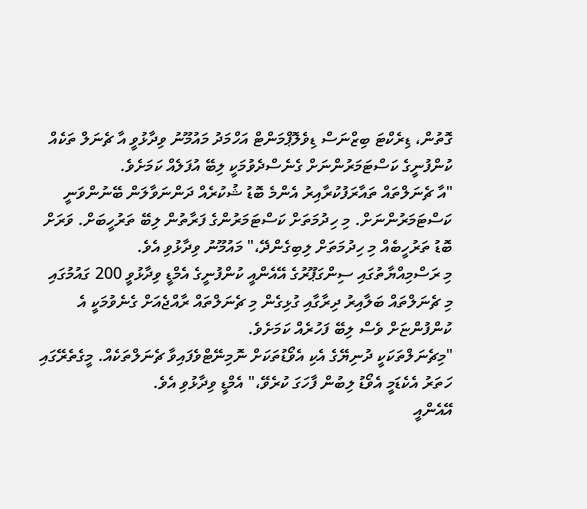ގޮތުން، ޑިރެކްޓަ ބިޒްނަސް ޑިވެލޮޕްމަންޓް އަހްމަދު މައުމޫނު ވިދާޅުވީ އާ ޗެނަލް ތަކެއް ކުންފުނީގެ ކަސްޓަމަރުންނަށް ގެނެސްދެވުމަކީ ލިބޭ އުފަލެއް ކަމަށެވެ.
"އާ ޗެނަލްތައް ތައާރަފުކުރާއިރު އެންމެ ބޮޑު ޝުކުރެއް ދަންނަވާލަން ބޭނުންވަނީ ކަސްޓަމަރުންނަށް. މި ހިދުމަތަށް ކަސްޓަމަރުންގެ ފަރާތުން ލިބޭ ތަރުހީބަށް. ވަރަށް ބޮޑު ތަރުހީބެއް މި ހިދުމަތަށް ލިބިގެންދޭ،" މައުމޫނު ވިދާޅުވި އެވެ.
މި ރަސްމިއްޔާތުގައި ސިންގަޕޫރުގެ އޭއެންއީ ކުންފުނީގެ އެމްޑީ ވިދާޅުވީ 200 ގައުމުގައި މި ޗެނަލްތައް ބަލާއިރު ދިރާގާއި ގުޅިގެން މި ޗެނަލްތައް ރާއްޖެއަށް ގެނެވުމަކީ އެ ކުންފުންޏަށް ވެސް ލިބޭ ފަހުރެއް ކަމަށެވެ.
"މިޗެނަލްތަކަކީ ދުނިޔޭގެ އެކި އެވޯޑުތަކަށް ނޮމިނޭޓްވެފައިވާ ޗެނަލްތަކެއް. މީގެތެރޭގައި ހަތަރު އެކެޑަމީ އެވޯޑު ލިބުން ފާހަގަ ކުރެވޭ،" އެމްޑީ ވިދާޅުވި އެވެ.
އޭއެންއީ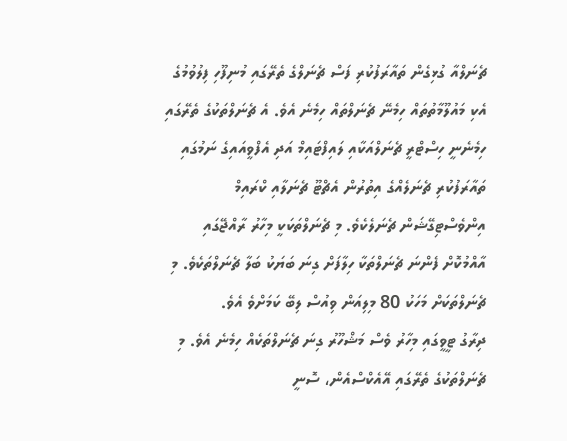ޗެނަލްއާ ގުޅިގެން ތައާރަފުކުރި ފަސް ޗެނަލްގެ ތެރޭގައި މުނިފޫހި ފިލުވުމުގެ އެކި މައުލޫމާތުތައް ހިމެނޭ ޗެނަލްތައް ހިމެނެ އެވެ. އެ ޗެނަލްތަކުގެ ތެރޭގައި ހިމެނެނީ ހިސްޓްރީ ޗެނަލްއަކާއި ލައިފްޓައިމް އަދި އެފްވީއައިގެ ނަމުގައި ތައާރަފުކުރި ޗެނަލެއްގެ އިތުރުން އެޗްޓޫ ޗެނަލާއި ކްރައިމް އިންވެސްޓިގޭޝަން ޗެނަލެކެވެ. މި ޗެނަލްތަކަކީ މިހާރު ރާއްޖޭގައި އާއްމުކޮށް ފެންނަ ޗެނަލްތަކާ ހިލާފަށް ގިނަ ބަޔަކު ބަލާ ޗެނަލްތަކެވެ. މި ޗެނަލްތަކަށް މަހަކު 80 މިލިއަން ވިއުސް ލިބޭ ކަމަށްވެ އެވެ.
ދިރާގު ޓީވީގައި މިހާރު ވެސް މަޝްހޫރު ގިނަ ޗެނަލްތަކެއް ހިމެނެ އެވެ. މި ޗެނަލްތަކުގެ ތެރޭގައި އޭއެކްސްއެން، ސޮނީ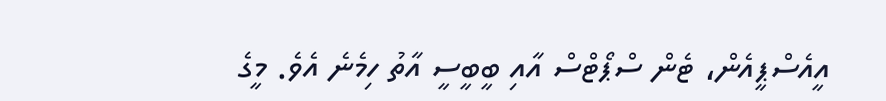އީއެސްޕީއެން، ޓެން ސްޕޯޓްސް އާއި ބީބީސީ އާތު ހިމެނެ އެވެ. މީގެ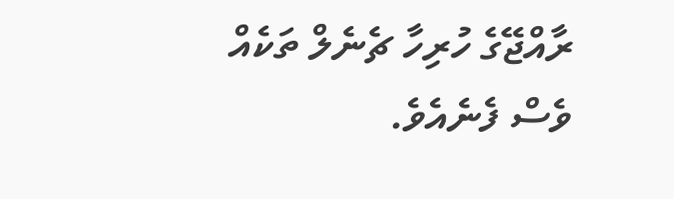ރާއްޖޭގެ ހުރިހާ ޗެނެލް ތަކެއް ވެސް ފެނެއެވެ.